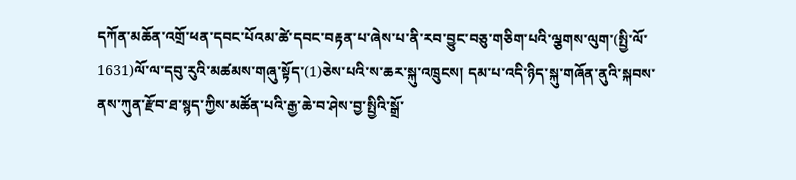དཀོན་མཆོན་འགྲོ་ཕན་དབང་པོའམ་ཚེ་དབང་བརྟན་པ་ཞེས་པ་ནི་རབ་བྱུང་བཅུ་གཅིག་པའི་ལྕགས་ལུག་(སྤྱི་ལོ་1631)ལོ་ལ་དབུ་རུའི་མཚམས་གཞུ་སྟོད་(1)ཅེས་པའི་ས་ཆར་སྐུ་འཁྲུངས། དམ་པ་འདི་ཉིད་སྐུ་གཞོན་ནུའི་སྐབས་ནས་ཀུན་རྫོབ་ཐ་སྙད་ཀྱིས་མཚོན་པའི་རྒྱ་ཆེ་བ་ཤེས་བྱ་སྤྱིའི་སྒྲོ་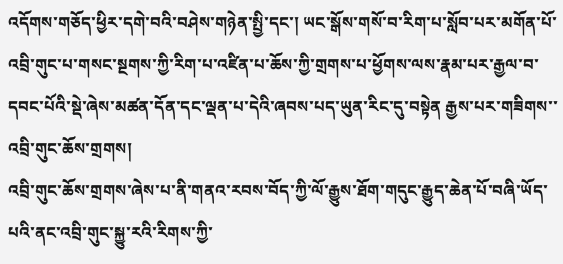འདོགས་གཅོད་ཕྱིར་དགེ་བའི་བཤེས་གཉེན་སྤྱི་དང་། ཡང་སྒོས་གསོ་བ་རིག་པ་སློབ་པར་མགོན་པོ་འབྲི་གུང་པ་གསང་སྔགས་ཀྱི་རིག་པ་འཛིན་པ་ཆོས་ཀྱི་གྲགས་པ་ཕྱོགས་ལས་རྣམ་པར་རྒྱལ་བ་དབང་པོའི་སྡེ་ཞེས་མཚན་དོན་དང་ལྡན་པ་དེའི་ཞབས་པད་ཡུན་རིང་དུ་བསྟེན རྒྱས་པར་གཟིགས་་
འབྲི་གུང་ཆོས་གྲགས།
འབྲི་གུང་ཆོས་གྲགས་ཞེས་པ་ནི་གནའ་རབས་བོད་ཀྱི་ལོ་རྒྱུས་ཐོག་གདུང་རྒྱུད་ཆེན་པོ་བཞི་ཡོད་པའི་ནང་འབྲི་གུང་སྐྱུ་རའི་རིགས་ཀྱི་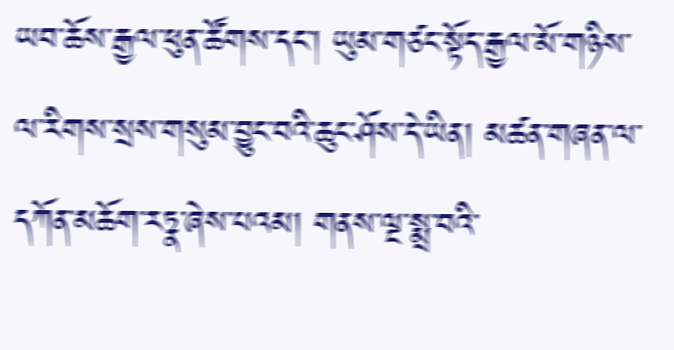ཡབ་ཆོས་རྒྱལ་ཕུན་ཚོགས་དང་། ཡུམ་གཙང་སྟོད་རྒྱལ་མོ་གཉིས་ལ་རིགས་སྲས་གསུམ་བྱུང་བའི་ཆུང་ཤོས་དེ་ཡིན། མཚན་གཞན་ལ་དཀོན་མཆོག་རཏྣ་ཞེས་པའམ། གནས་ལྔ་སྨྲ་བའི་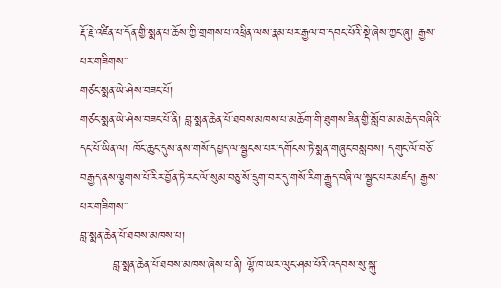རྡོ་རྗེ་འཛིན་པ་དོན་གྱི་སྨན་པ་ཆོས་ཀྱི་གྲགས་པ་འཕྲིན་ལས་རྣམ་པར་རྒྱལ་བ་དབང་པོའི་སྡེ་ཞེས་ཀྱང་ཞུ། རྒྱས་པར་གཟིགས་་
གཙང་སྨན་ཡེ་ཤེས་བཟང་པོ།
གཙང་སྨན་ཡེ་ཤེས་བཟང་པོ་ནི། བླ་སྨན་ཆེན་པོ་ཐབས་མཁས་པ་མཆོག་གི་ཐུགས་ཟིན་གྱི་སློབ་མ་མཆེད་བཞིའི་དང་པོ་ཡིན་ལ། ཁོང་ཆུང་དུས་ནས་གསོ་དཔྱད་ལ་སྦྱངས་པར་དགོངས་ཏེ་སྨན་གཞུང་བསླབས། དགུང་ལོ་བཅོ་བརྒྱད་ནས་ལྕགས་པོ་རིར་བྱོན་ཏེ་རང་ལོ་སུམ་བཅུ་སོ་དྲུག་བར་དུ་གསོ་རིག་རྒྱུད་བཞི་ལ་སྦྱང་པར་མཛད། རྒྱས་པར་གཟིགས་་
བླ་སྨན་ཆེན་པོ་ཐབས་མཁས་པ།
        བླ་སྨན་ཆེན་པོ་ཐབས་མཁས་ཞེས་པ་ནི། ལྷོ་ཁ་ཡར་ལུང་ཤམ་པོའི་འདབས་སུ་སྐུ་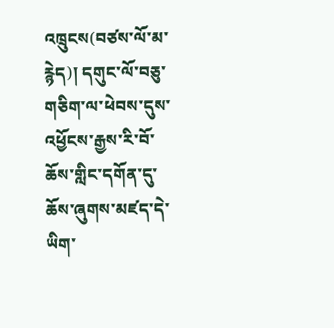འཁྲུངས(བཙས་ལོ་མ་རྙེད)། དགུང་ལོ་བཅུ་གཅིག་ལ་ཕེབས་དུས་འཕྱོངས་རྒྱས་རི་བོ་ཆོས་གླིང་དགོན་དུ་ཆོས་ཞུགས་མཛད་དེ་ཡིག་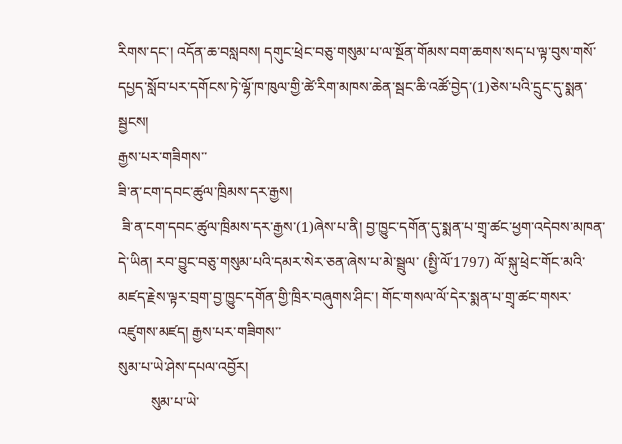རིགས་དང་། འདོན་ཆ་བསླབས། དགུང་ཕྲེང་བཅུ་གསུམ་པ་ལ་སྔོན་གོམས་བག་ཆགས་སད་པ་ལྟ་བུས་གསོ་དཔྱད་སློབ་པར་དགོངས་ཏེ་ལྷོ་ཁ་ཁུལ་གྱི་ཚེ་རིག་མཁས་ཆེན་སྦང་ཆི་འཚོ་བྱེད་(1)ཅེས་པའི་དྲུང་དུ་སྨན་སྦྱངས།
རྒྱས་པར་གཟིགས་་
ཟི་ན་ངག་དབང་ཚུལ་ཁྲིམས་དར་རྒྱས།
 ཟི་ན་ངག་དབང་ཚུལ་ཁྲིམས་དར་རྒྱས་(1)ཞེས་པ་ནི། བྱ་ཁྱུང་དགོན་དུ་སྨན་པ་གྲྭ་ཚང་ཕྱག་འདེབས་མཁན་དེ་ཡིན། རབ་བྱུང་བཅུ་གསུམ་པའི་དམར་སེར་ཅན་ཞེས་པ་མེ་སྦྲུལ་ (སྤྱི་ལོ་1797) ལོ་སྐུ་ཕྲེང་གོང་མའི་མཛད་རྗེས་ལྟར་བྲག་བྱ་ཁྱུང་དགོན་གྱི་ཁྲིར་བཞུགས་ཤིང་། གོང་གསལ་ལོ་དེར་སྨན་པ་གྲྭ་ཚང་གསར་འཛུགས་མཛད། རྒྱས་པར་གཟིགས་་
སུམ་པ་ཡེ་ཤེས་དཔལ་འབྱོར།
         སུམ་པ་ཡེ་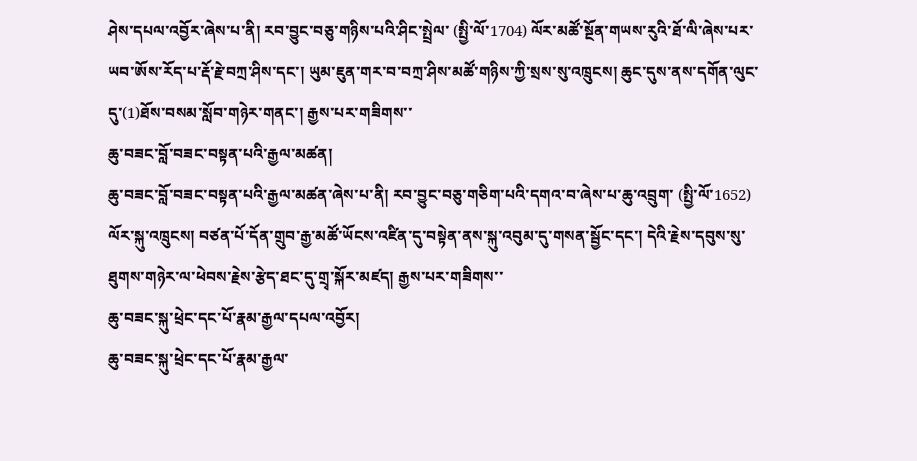ཤེས་དཔལ་འབྱོར་ཞེས་པ་ནི། རབ་བྱུང་བཅུ་གཉིས་པའི་ཤིང་སྤྲེལ་ (སྤྱི་ལོ་1704) ལོར་མཚོ་སྔོན་གཡས་རུའི་ཐོ་ལི་ཞེས་པར་ཡབ་ཨོས་རོད་པ་རྡོ་རྗེ་བཀྲ་ཤིས་དང་། ཡུམ་ཇུན་གར་བ་བཀྲ་ཤིས་མཚོ་གཉིས་ཀྱི་སྲས་སུ་འཁྲུངས། ཆུང་དུས་ནས་དགོན་ལུང་དུ་(1)ཐོས་བསམ་སློབ་གཉེར་གནང་། རྒྱས་པར་གཟིགས་་
ཆུ་བཟང་བློ་བཟང་བསྟན་པའི་རྒྱལ་མཚན།
ཆུ་བཟང་བློ་བཟང་བསྟན་པའི་རྒྱལ་མཚན་ཞེས་པ་ནི། རབ་བྱུང་བཅུ་གཅིག་པའི་དགའ་བ་ཞེས་པ་ཆུ་འབྲུག་ (སྤྱི་ལོ་1652) ལོར་སྐུ་འཁྲུངས། བཙན་པོ་དོན་གྲུབ་རྒྱ་མཚོ་ཡོངས་འཛིན་དུ་བསྟེན་ནས་སྐུ་འབུམ་དུ་གསན་སྦྱོང་དང་། དེའི་རྗེས་དབུས་སུ་ཐུགས་གཉེར་ལ་ཕེབས་རྗེས་རྩེད་ཐང་དུ་གྲྭ་སྐོར་མཛད། རྒྱས་པར་གཟིགས་་
ཆུ་བཟང་སྐུ་ཕྲེང་དང་པོ་རྣམ་རྒྱལ་དཔལ་འབྱོར།
ཆུ་བཟང་སྐུ་ཕྲེང་དང་པོ་རྣམ་རྒྱལ་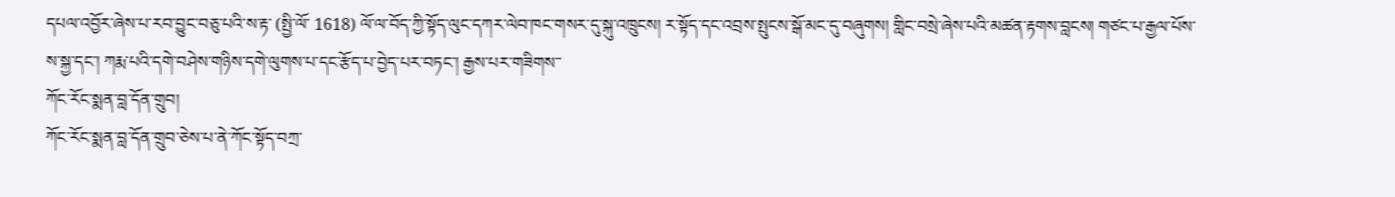དཔལ་འབྱོར་ཞེས་པ་རབ་བྱུང་བཅུ་པའི་ས་རྟ་ (སྤྱི་ལོ་ 1618) ལོ་ལ་བོད་ཀྱི་སྟོད་ལུང་དཀར་ལེབ་ཁང་གསར་དུ་སྐུ་འཁྲུངས། ར་སྟོད་དང་འབྲས་སྤུངས་སྒོ་མང་དུ་བཞུགས། གླིང་བསྲེ་ཞེས་པའི་མཚན་རྟགས་བླངས། གཙང་པ་རྒྱལ་པོས་ས་སྐྱ་དང་། ཀརྨ་པའི་དགེ་བཤེས་གཉིས་དགེ་ལུགས་པ་དང་རྩོད་པ་བྱེད་པར་བཏང་། རྒྱས་པར་གཟིགས་་
ཀོང་རོང་སྨན་བླ་དོན་གྲུབ།
ཀོང་རོང་སྨན་བླ་དོན་གྲུབ་ཅེས་པ་ནེ་ཀོང་སྟོད་བཀྲ་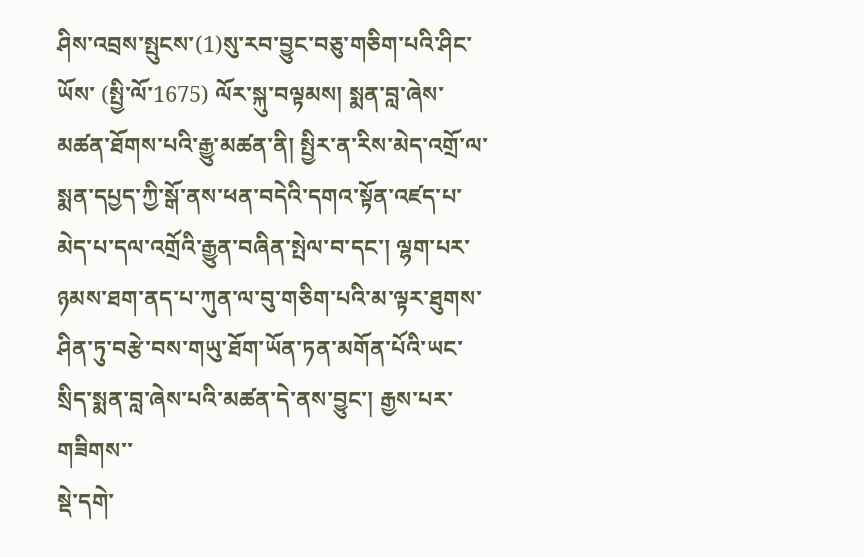ཤིས་འབྲས་སྤུངས་(1)སུ་རབ་བྱུང་བཅུ་གཅིག་པའི་ཤིང་ཡོས་ (སྤྱི་ལོ་1675) ལོར་སྐུ་བལྟམས། སྨན་བླ་ཞེས་མཚན་ཐོགས་པའི་རྒྱུ་མཚན་ནི། སྤྱིར་ན་རིས་མེད་འགྲོ་ལ་སྨན་དཔྱད་ཀྱི་སྒོ་ནས་ཕན་བདེའི་དགའ་སྟོན་འཛད་པ་མེད་པ་དལ་འགྲོའི་རྒྱུན་བཞིན་སྤེལ་བ་དང་། ལྷག་པར་ཉམས་ཐག་ནད་པ་ཀུན་ལ་བུ་གཅིག་པའི་མ་ལྟར་ཐུགས་ཤིན་ཏུ་བརྩེ་བས་གཡུ་ཐོག་ཡོན་ཏན་མགོན་པོའི་ཡང་སྲིད་སྨན་བླ་ཞེས་པའི་མཚན་དེ་ནས་བྱུང་། རྒྱས་པར་གཟིགས་་
སྡེ་དགེ་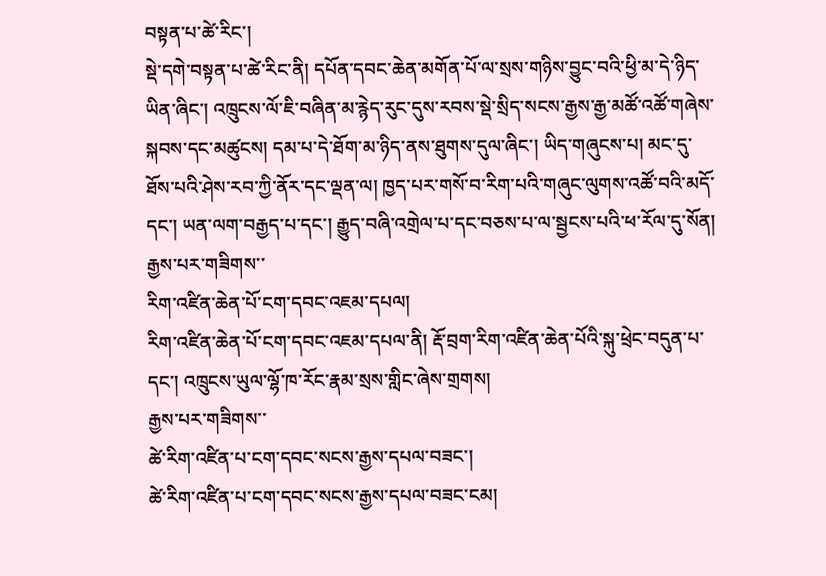བསྟན་པ་ཚེ་རིང་།
སྡེ་དགེ་བསྟན་པ་ཚེ་རིང་ནི། དཔོན་དབང་ཆེན་མགོན་པོ་ལ་སྲས་གཉིས་བྱུང་བའི་ཕྱི་མ་དེ་ཉིད་ཡིན་ཞིང་། འཁྲུངས་ལོ་ཇི་བཞིན་མ་རྙེད་རུང་དུས་རབས་སྡེ་སྲིད་སངས་རྒྱས་རྒྱ་མཚོ་འཚོ་གཞེས་སྐབས་དང་མཚུངས། དམ་པ་དེ་ཐོག་མ་ཉིད་ནས་ཐུགས་དུལ་ཞིང་། ཡིད་གཞུངས་པ། མང་དུ་ཐོས་པའི་ཤེས་རབ་ཀྱི་ནོར་དང་ལྡན་ལ། ཁྱད་པར་གསོ་བ་རིག་པའི་གཞུང་ལུགས་འཚོ་བའི་མདོ་དང་། ཡན་ལག་བརྒྱད་པ་དང་། རྒྱུད་བཞི་འགྲེལ་པ་དང་བཅས་པ་ལ་སྦྱངས་པའི་ཕ་རོལ་དུ་སོན།
རྒྱས་པར་གཟིགས་་
རིག་འཛིན་ཆེན་པོ་ངག་དབང་འཇམ་དཔལ།
རིག་འཛིན་ཆེན་པོ་ངག་དབང་འཇམ་དཔལ་ནི། རྡོ་བྲག་རིག་འཛིན་ཆེན་པོའི་སྐུ་ཕྲེང་བདུན་པ་དང་། འཁྲུངས་ཡུལ་ལྷོ་ཁ་རོང་རྣམ་སྲས་གླིང་ཞེས་གྲགས།
རྒྱས་པར་གཟིགས་་
ཚེ་རིག་འཛིན་པ་ངག་དབང་སངས་རྒྱས་དཔལ་བཟང་།
ཚེ་རིག་འཛིན་པ་ངག་དབང་སངས་རྒྱས་དཔལ་བཟང་ངམ།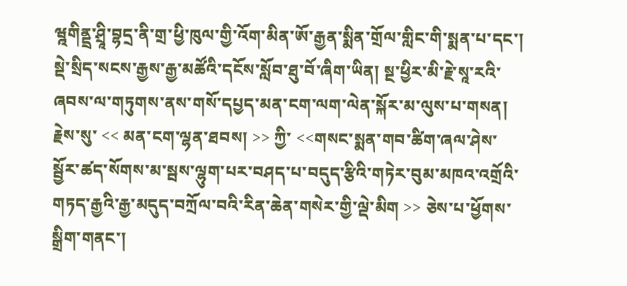ཝྰགིནྡྲ་ཤྲཱི་བྷདྲ་ནི་གྲ་ཕྱི་ཁུལ་གྱི་འོག་མིན་ཨོ་རྒྱན་སྨིན་གྲོལ་གླིང་གི་སྨན་པ་དང་།   སྡེ་སྲིད་སངས་རྒྱས་རྒྱ་མཚོའི་དངོས་སློབ་ཐུ་བོ་ཞིག་ཡིན། སྔ་ཕྱིར་མི་རྗེ་སཱ་རའི་ཞབས་ལ་གཏུགས་ནས་གསོ་དཔྱད་མན་ངག་ལག་ལེན་སྐོར་མ་ལུས་པ་གསན། རྗེས་སུ་ << མན་ངག་ལྷན་ཐབས། >> ཀྱི་ <<གསང་སྨན་གབ་ཚིག་ཞལ་ཤེས་སྦྱོར་ཚད་སོགས་མ་སྦས་ལྷུག་པར་བཤད་པ་བདུད་རྩིའི་གཏེར་བུམ་མཁའ་འགྲོའི་གཏད་རྒྱའི་རྒྱ་མདུད་བཀྲོལ་བའི་རིན་ཆེན་གསེར་གྱི་ལྡེ་མིག >> ཅེས་པ་ཕྱོགས་སྒྲིག་གནང་།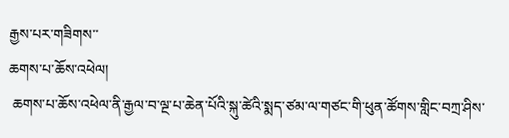རྒྱས་པར་གཟིགས་་
ཆགས་པ་ཆོས་འཕེལ།
 ཆགས་པ་ཆོས་འཕེལ་ནི་རྒྱལ་བ་ལྔ་པ་ཆེན་པོའི་སྐུ་ཚེའི་སྨད་ཙམ་ལ་གཙང་གི་ཕུན་ཚོགས་གླིང་བཀྲ་ཤིས་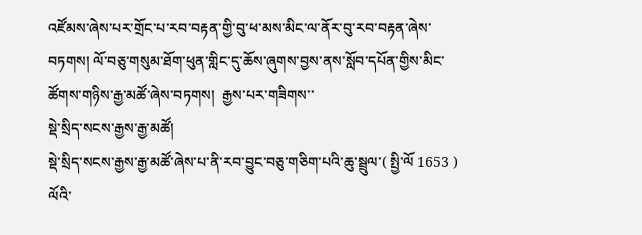འཛོམས་ཞེས་པར་གྲོང་པ་རབ་བརྟན་གྱི་བུ་ཕ་མས་མིང་ལ་ནོར་བུ་རབ་བརྟན་ཞེས་བཏགས། ལོ་བཅུ་གསུམ་ཐོག་ཕུན་གླིང་དུ་ཆོས་ཞུགས་བྱས་ནས་སློབ་དཔོན་གྱིས་མིང་ཚོགས་གཉིས་རྒྱ་མཚོ་ཞེས་བཏགས།  རྒྱས་པར་གཟིགས་་
སྡེ་སྲིད་སངས་རྒྱས་རྒྱ་མཚོ།
སྡེ་སྲིད་སངས་རྒྱས་རྒྱ་མཚོ་ཞེས་པ་ནི་རབ་བྱུང་བཅུ་གཅིག་པའི་ཆུ་སྦྲུལ་( སྤྱི་ལོ 1653 ) ལོའི་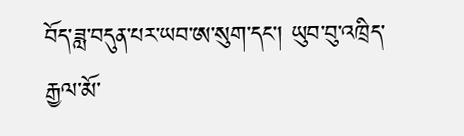བོད་ཟླ་བདུན་པར་ཡབ་ཨ་སུག་དང་། ཡུབ་བུ་འཁྲིད་རྒྱལ་མོ་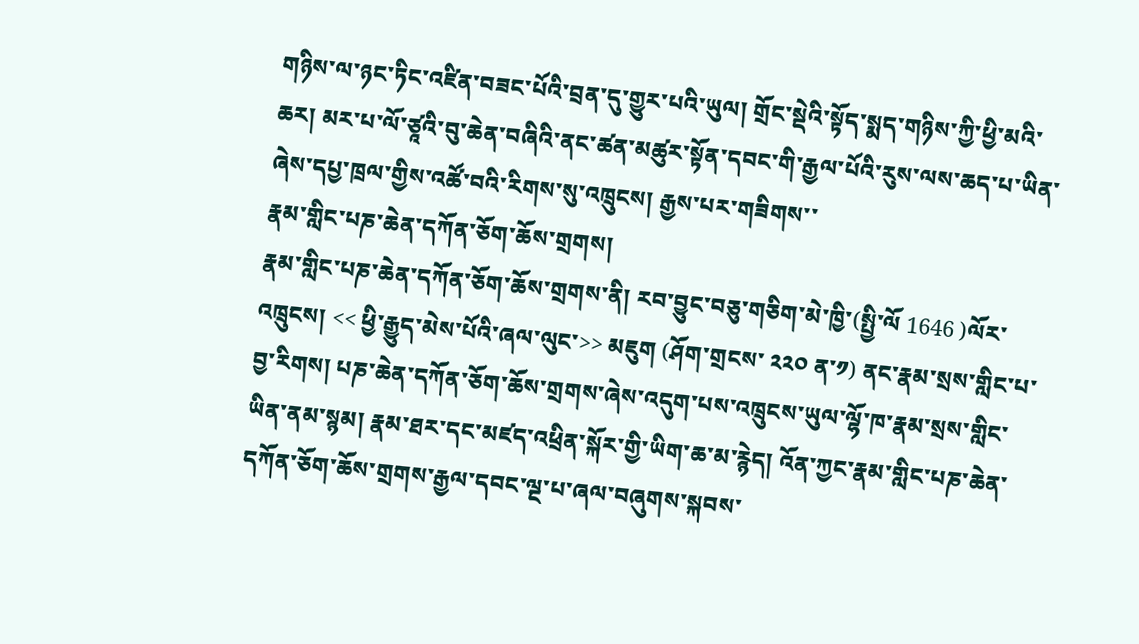གཉིས་ལ་ཉང་ཏིང་འཛིན་བཟང་པོའི་བྲན་དུ་གྱུར་པའི་ཡུལ། གྲོང་སྡེའི་སྟོད་སྨད་གཉིས་ཀྱི་ཕྱི་མའི་ཆར། མར་པ་ལོ་ཙཱའི་བུ་ཆེན་བཞིའི་ནང་ཚན་མཚུར་སྟོན་དབང་གི་རྒྱལ་པོའི་རུས་ལས་ཆད་པ་ཡིན་ཞེས་དཔྱ་ཁྲལ་གྱིས་འཚོ་བའི་རིགས་སུ་འཁྲུངས། རྒྱས་པར་གཟིགས་་
རྣམ་གླིང་པཎ་ཆེན་དཀོན་ཅོག་ཆོས་གྲགས།
རྣམ་གླིང་པཎ་ཆེན་དཀོན་ཅོག་ཆོས་གྲགས་ནི། རབ་བྱུང་བཅུ་གཅིག་མེ་ཁྱི་(སྤྱི་ལོ 1646 )ལོར་འཁྲུངས། << ཕྱི་རྒྱུད་མེས་པོའི་ཞལ་ལུང་>> མཇུག (ཤོག་གྲངས་ ༢༢༠ ན་༡) ནང་རྣམ་སྲས་གླིང་པ་བྱ་རིགས། པཎ་ཆེན་དཀོན་ཅོག་ཆོས་གྲགས་ཞེས་འདུག་པས་འཁྲུངས་ཡུལ་ལྷོ་ཁ་རྣམ་སྲས་གླིང་ཡིན་ནམ་སྙམ། རྣམ་ཐར་དང་མཛད་འཕྲིན་སྐོར་གྱི་ཡིག་ཆ་མ་རྙེད། འོན་ཀྱང་རྣམ་གླིང་པཎ་ཆེན་དཀོན་ཅོག་ཆོས་གྲགས་རྒྱལ་དབང་ལྔ་པ་ཞལ་བཞུགས་སྐབས་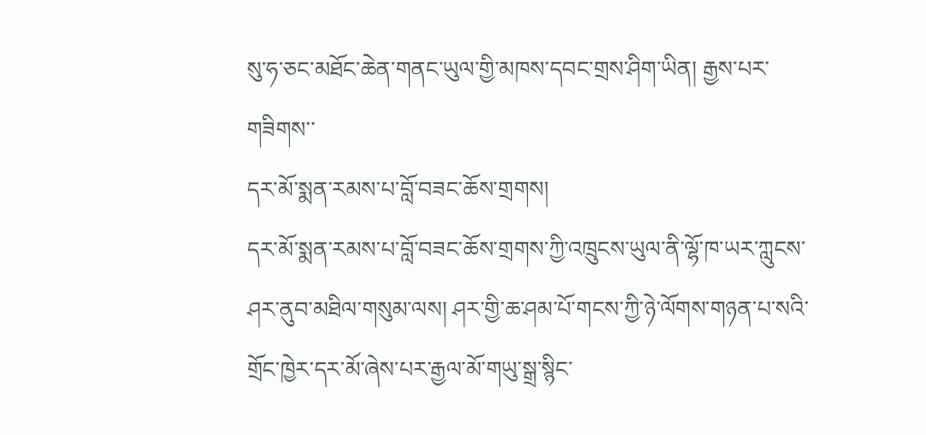སུ་ཧ་ཅང་མཐོང་ཆེན་གནང་ཡུལ་གྱི་མཁས་དབང་གྲས་ཤིག་ཡིན། རྒྱས་པར་གཟིགས་་
དར་མོ་སྨན་རམས་པ་བློ་བཟང་ཆོས་གྲགས།
དར་མོ་སྨན་རམས་པ་བློ་བཟང་ཆོས་གྲགས་ཀྱི་འཁྲུངས་ཡུལ་ནི་ལྷོ་ཁ་ཡར་ཀླུངས་ཤར་ནུབ་མཐིལ་གསུམ་ལས། ཤར་གྱི་ཆ་ཤམ་པོ་གངས་ཀྱི་ཉེ་ལོགས་གཉན་པ་སའི་གྲོང་ཁྱེར་དར་མོ་ཞེས་པར་རྒྱལ་མོ་གཡུ་སྒྲ་སྙིང་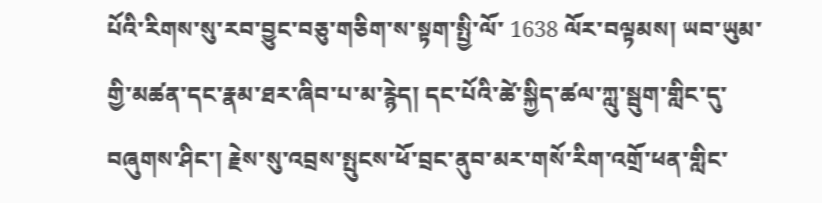པོའི་རིགས་སུ་རབ་བྱུང་བཅུ་གཅིག་ས་སྟག་སྤྱི་ལོ་ 1638 ལོར་བལྟམས། ཡབ་ཡུམ་གྱི་མཚན་དང་རྣམ་ཐར་ཞིབ་པ་མ་རྙེད། དང་པོའི་ཚེ་སྐྱིད་ཚལ་ཀླུ་སྦུག་གླིང་དུ་བཞུགས་ཤིང་། རྗེས་སུ་འབྲས་སྤུངས་ཕོ་བྲང་ནུབ་མར་གསོ་རིག་འགྲོ་ཕན་གླིང་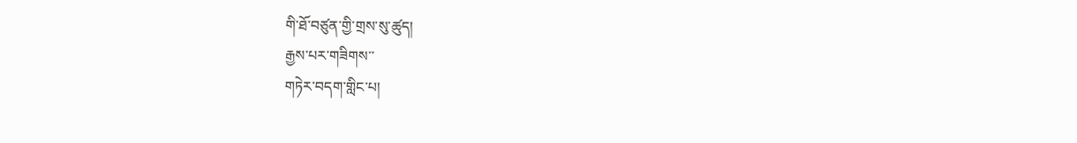གི་ཐོ་བཙུན་གྱི་གྲས་སུ་ཚུད།
རྒྱས་པར་གཟིགས་་
གཏེར་བདག་གླིང་པ།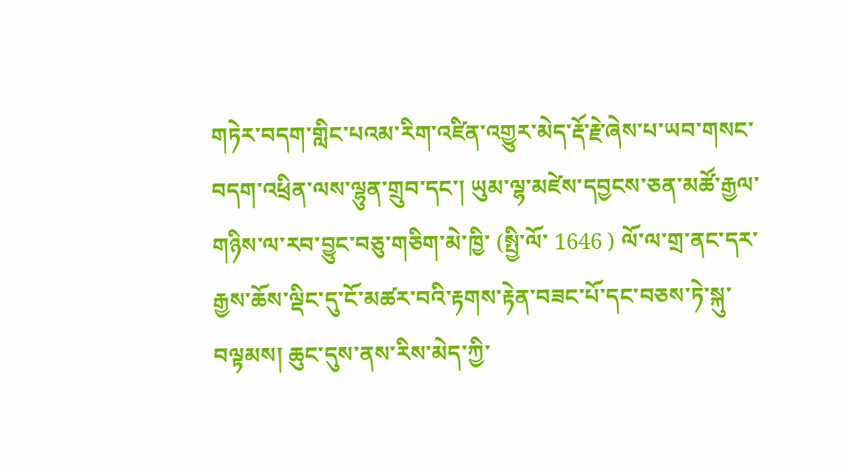གཏེར་བདག་གླིང་པའམ་རིག་འཛིན་འགྱུར་མེད་རྡོ་རྗེ་ཞེས་པ་ཡབ་གསང་བདག་འཕྲིན་ལས་ལྷུན་གྲུབ་དང་། ཡུམ་ལྷ་མཛེས་དབྱངས་ཅན་མཚོ་རྒྱལ་གཉིས་ལ་རབ་བྱུང་བཅུ་གཅིག་མེ་ཁྱི་ (སྤྱི་ལོ་ 1646 ) ལོ་ལ་གྲ་ནང་དར་རྒྱས་ཆོས་ལྡིང་དུ་ངོ་མཚར་བའི་རྟགས་རྟེན་བཟང་པོ་དང་བཅས་ཏེ་སྐུ་བལྟམས། ཆུང་དུས་ནས་རིས་མེད་ཀྱི་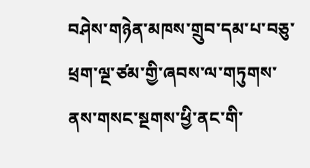བཤེས་གཉེན་མཁས་གྲུབ་དམ་པ་བཅུ་ཕྲག་ལྔ་ཙམ་གྱི་ཞབས་ལ་གཏུགས་ནས་གསང་སྔགས་ཕྱི་ནང་གི་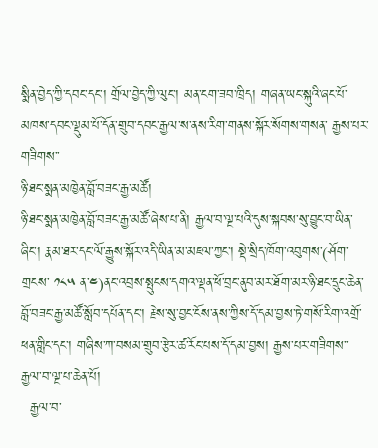སྨིན་བྱེད་ཀྱི་དབང་དང་། གྲོལ་བྱེད་ཀྱི་ལུང་། མན་ངག་ཟབ་ཁྲིད། གཞན་ཡང་སྐུའི་ཞང་པོ་མཁས་དབང་ལྡུམ་པོ་དོན་གྲུབ་དབང་རྒྱལ་ས་ནས་རིག་གནས་སྐོར་སོགས་གསན་ རྒྱས་པར་གཟིགས་་
ཉི་ཐང་སྨན་མཁྱེན་བློ་བཟང་རྒྱ་མཚོ།
ཉི་ཐང་སྨན་མཁྱེན་བློ་བཟང་རྒྱ་མཚོ་ཞེས་པ་ནི། རྒྱལ་བ་ལྔ་པའི་དུས་སྐབས་སུ་བྱུང་བ་ཡིན་ཞིང་། རྣམ་ཐར་དང་ལོ་རྒྱུས་སྐོར་འདི་ཡིན་མ་མཇལ་ཀྱང་། སྡེ་སྲིད་ཁོག་འབུགས་(ཤོག་གྲངས་ ༡༨༥ ན་༤)ནང་འབྲས་སྤུངས་དགའ་ལྡན་ཕོ་བྲང་ནུབ་མར་ཐོག་མར་ཉི་ཐང་དྲུང་ཆེན་བློ་བཟང་རྒྱ་མཚོ་སློབ་དཔོན་དང་། རྗེས་སུ་བྱང་ངོས་ནས་ཀྱིས་དོ་དམ་བྱས་ཏེ་གསོ་རིག་འགྲོ་ཕན་གླིང་དང་། གཞིས་ཀ་བསམ་གྲུབ་རྩེར་ཚ་རོང་པས་དོ་དམ་བྱས། རྒྱས་པར་གཟིགས་་
རྒྱལ་བ་ལྔ་པ་ཆེན་པོ།
  རྒྱལ་བ་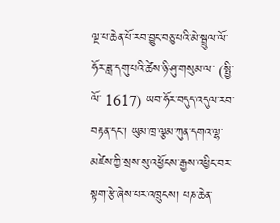ལྔ་པ་ཆེན་པོ་རབ་བྱུང་བཅུ་པའི་མེ་སྦྲུལ་ལོ་ཧོར་ཟླ་དགུ་པའི་ཚེས་ཉི་ཤུ་གསུམ་ལ་ (སྤྱི་ལོ་ 1617) ཡབ་ཧོར་བདུད་འདུལ་རབ་བརྟན་དང་། ཡུམ་ཁྲ་ལྕམ་ཀུན་དགའ་ལྷ་མཛེས་ཀྱི་སྲས་སུ་འཕྱོངས་རྒྱས་འཕྱིང་བར་སྟག་རྩེ་ཞེས་པར་འཁྲུངས། པཎ་ཆེན་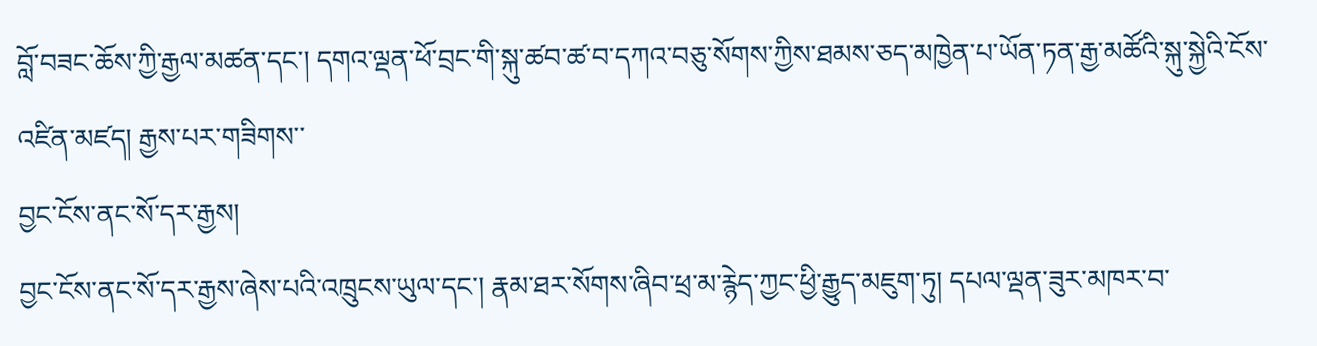བློ་བཟང་ཆོས་ཀྱི་རྒྱལ་མཚན་དང་། དགའ་ལྡན་ཕོ་བྲང་གི་སྐུ་ཚབ་ཚ་བ་དཀའ་བཅུ་སོགས་ཀྱིས་ཐམས་ཅད་མཁྱེན་པ་ཡོན་ཏན་རྒྱ་མཚོའི་སྐུ་སྐྱེའི་ངོས་འཛིན་མཛད། རྒྱས་པར་གཟིགས་་
བྱང་ངོས་ནང་སོ་དར་རྒྱས།
བྱང་ངོས་ནང་སོ་དར་རྒྱས་ཞེས་པའི་འཁྲུངས་ཡུལ་དང་། རྣམ་ཐར་སོགས་ཞིབ་ཕྲ་མ་རྙེད་ཀྱང་ཕྱི་རྒྱུད་མཇུག་ཏུ། དཔལ་ལྡན་ཟུར་མཁར་བ་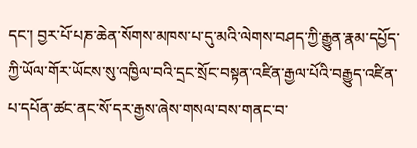དང་། བྱར་པོ་པཎ་ཆེན་སོགས་མཁས་པ་དུ་མའི་ལེགས་བཤད་ཀྱི་རྒྱུན་རྣམ་དཔྱོད་ཀྱི་ཡོལ་གོར་ཡོངས་སུ་འཁྱིལ་བའི་དྲང་སྲོང་བསྟན་འཛིན་རྒྱལ་པོའི་བརྒྱུད་འཛིན་པ་དཔོན་ཚང་ནང་སོ་དར་རྒྱས་ཞེས་གསལ་བས་གནང་བ་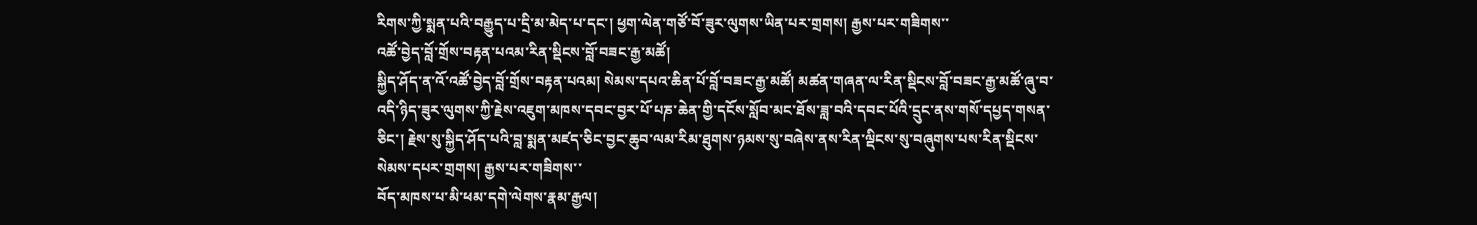རིགས་ཀྱི་སྨན་པའི་བརྒྱུད་པ་དྲི་མ་མེད་པ་དང་། ཕྱག་ལེན་གཙོ་བོ་ཟུར་ལུགས་ཡིན་པར་གྲགས། རྒྱས་པར་གཟིགས་་
འཚོ་བྱེད་བློ་གྲོས་བརྟན་པའམ་རིན་སྡིངས་བློ་བཟང་རྒྱ་མཚོ།
སྐྱིད་ཤོད་ན་འོ་འཚོ་བྱེད་བློ་གྲོས་བརྟན་པའམ། སེམས་དཔའ་ཆིན་པོ་བློ་བཟང་རྒྱ་མཚོ། མཚན་གཞན་ལ་རིན་སྡིངས་བློ་བཟང་རྒྱ་མཚོ་ཞུ་བ་འདི་ཉིད་ཟུར་ལུགས་ཀྱི་རྗེས་འཇུག་མཁས་དབང་བྱར་པོ་པཎ་ཆེན་གྱི་དངོས་སློབ་མང་ཐོས་ཟླ་བའི་དབང་པོའི་དྲུང་ནས་གསོ་དཔྱད་གསན་ཅིང་། རྗེས་སུ་སྐྱིད་ཤོད་པའི་བླ་སྨན་མཛད་ཅིང་བྱང་ཆུབ་ལམ་རིམ་ཐུགས་ཉམས་སུ་བཞེས་ནས་རིན་ལྡིངས་སུ་བཞུགས་པས་རིན་སྡིངས་སེམས་དཔར་གྲགས། རྒྱས་པར་གཟིགས་་
བོད་མཁས་པ་མི་ཕམ་དགེ་ལེགས་རྣམ་རྒྱལ།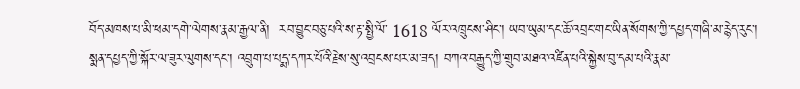བོད་མཁས་པ་མི་ཕམ་དགེ་ལེགས་རྣམ་རྒྱལ་ནི།  རབ་བྱུང་བཅུ་པའི་ས་རྟ་སྤྱི་ལོ་ 1618 ལོར་འཁྲུངས་ཤིང་། ཡབ་ཡུམ་དང་ཆོ་འབྲང་གང་ཡིན་སོགས་ཀྱི་དཔྱད་གཞི་མ་རྙེད་རུང་། སྨན་དཔྱད་ཀྱི་སྐོར་ལ་ཟུར་ལུགས་དང་། འབྲུག་པ་པདྨ་དཀར་པོའི་རྗེས་སུ་འབྲངས་པར་མ་ཟད། བཀའ་བརྒྱུད་ཀྱི་གྲུབ་མཐའ་འཛིན་པའི་སྐྱེས་བུ་དམ་པའི་རྣམ་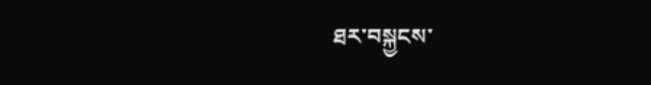ཐར་བསྐྱངས་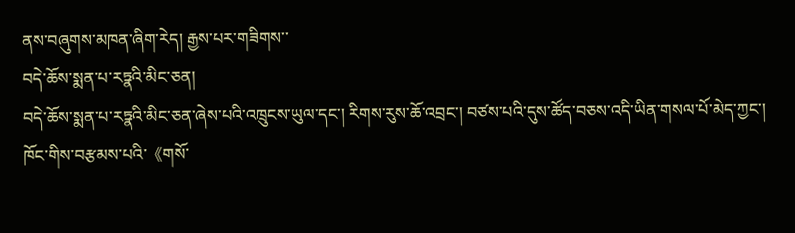ནས་བཞུགས་མཁན་ཞིག་རེད། རྒྱས་པར་གཟིགས་་
བདེ་ཆོས་སྨན་པ་རཏྣའི་མིང་ཅན།
བདེ་ཆོས་སྨན་པ་རཏྣའི་མིང་ཅན་ཞེས་པའི་འཁྲུངས་ཡུལ་དང་། རིགས་རུས་ཆོ་འབྲང་། བཙས་པའི་དུས་ཚོད་བཅས་འདི་ཡིན་གསལ་པོ་མེད་ཀྱང་། ཁོང་གིས་བརྩམས་པའི་《གསོ་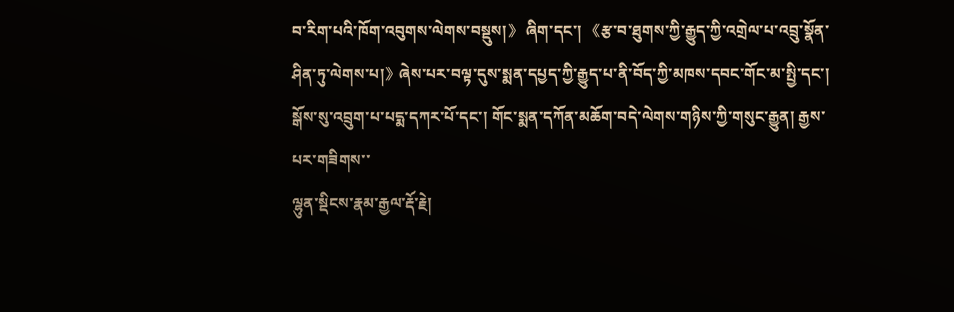བ་རིག་པའི་ཁོག་འབུགས་ལེགས་བསྡུས།》 ཞིག་དང་། 《རྩ་བ་ཐུགས་ཀྱི་རྒྱུད་ཀྱི་འགྲེལ་པ་འབྲུ་སྣོན་ཤིན་ཏུ་ལེགས་པ།》ཞེས་པར་བལྟ་དུས་སྨན་དཔྱད་ཀྱི་རྒྱུད་པ་ནི་བོད་ཀྱི་མཁས་དབང་གོང་མ་སྤྱི་དང་། སྒོས་སུ་འབྲུག་པ་པདྨ་དཀར་པོ་དང་། གོང་སྨན་དཀོན་མཆོག་བདེ་ལེགས་གཉིས་ཀྱི་གསུང་རྒྱུན། རྒྱས་པར་གཟིགས་་
ལྷུན་སྡིངས་རྣམ་རྒྱལ་རྡོ་རྗེ།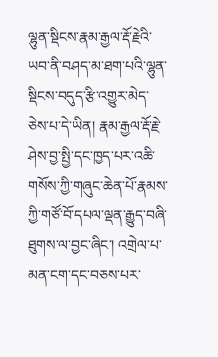ལྷུན་སྡིངས་རྣམ་རྒྱལ་རྡོ་རྗེའི་ཡབ་ནི་བཤད་མ་ཐག་པའི་ལྷུན་སྡིངས་བདུད་རྩི་འགྱུར་མེད་ཅེས་པ་དེ་ཡིན། རྣམ་རྒྱལ་རྡོ་རྗེ་ཤེས་བྱ་སྤྱི་དང་ཁྱད་པར་འཆི་གསོས་ཀྱི་གཞུང་ཆེན་པོ་རྣམས་ཀྱི་གཙོ་བོ་དཔལ་ལྡན་རྒྱུད་བཞི་ཐུགས་ལ་བྱང་ཞིང་། འགྲེལ་པ་མན་ངག་དང་བཅས་པར་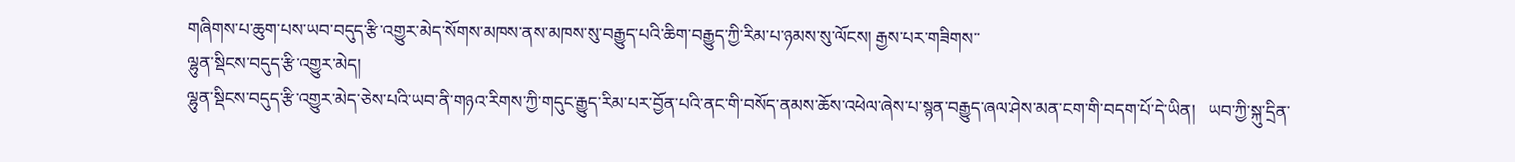གཞིགས་པ་ཆུག་པས་ཡབ་བདུད་རྩི་འགྱུར་མེད་སོགས་མཁས་ནས་མཁས་སུ་བརྒྱུད་པའི་ཆིག་བརྒྱུད་ཀྱི་རིམ་པ་ཉམས་སུ་ལོངས། རྒྱས་པར་གཟིགས་་
ལྷུན་སྡིངས་བདུད་རྩི་འགྱུར་མེད།
ལྷུན་སྡིངས་བདུད་རྩི་འགྱུར་མེད་ཅེས་པའི་ཡབ་ནི་གཉའ་རིགས་ཀྱི་གདུང་རྒྱུད་རིམ་པར་བྱོན་པའི་ནང་གི་བསོད་ནམས་ཆོས་འཕེལ་ཞེས་པ་སྙན་བརྒྱུད་ཞལ་ཤེས་མན་ངག་གི་བདག་པོ་དེ་ཡིན།   ཡབ་ཀྱི་སྐུ་དྲིན་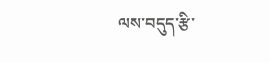ལས་བདུད་རྩི་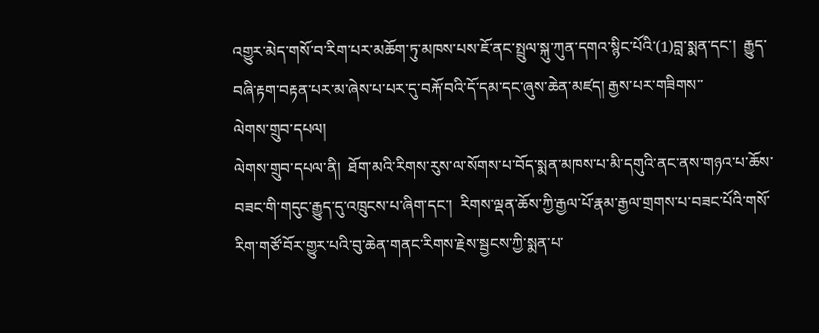འགྱུར་མེད་གསོ་བ་རིག་པར་མཆོག་ཏུ་མཁས་པས་ཇོ་ནང་སྤྲུལ་སྐུ་ཀུན་དགའ་སྙིང་པོའི་(1)བླ་སྨན་དང་།  རྒྱུད་བཞི་རྟག་བརྟན་པར་མ་ཞེས་པ་པར་དུ་བརྐོ་བའི་དོ་དམ་དང་ཞུས་ཆེན་མཛད། རྒྱས་པར་གཟིགས་་
ལེགས་གྲུབ་དཔལ།
ལེགས་གྲུབ་དཔལ་ནི།  ཐོག་མའི་རིགས་རུས་ལ་སོགས་པ་བོད་སྨན་མཁས་པ་མི་དགུའི་ནང་ནས་གཉའ་པ་ཆོས་བཟང་གི་གདུང་རྒྱུད་དུ་འཁྲུངས་པ་ཞིག་དང་།  རིགས་ལྡན་ཆོས་ཀྱི་རྒྱལ་པོ་རྣམ་རྒྱལ་གྲགས་པ་བཟང་པོའི་གསོ་རིག་གཙོ་བོར་གྱུར་པའི་བུ་ཆེན་གནང་རིགས་རྗེས་སྦྱངས་ཀྱི་སྨན་པ་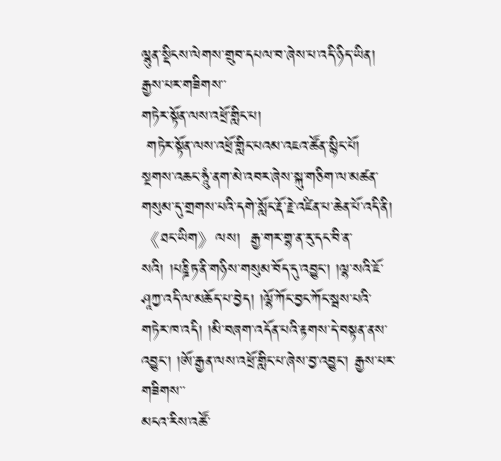ལྷུན་སྡིངས་ལེགས་གྲུབ་དཔལ་བ་ཞེས་པ་འདི་ཉིད་ཡིན།  རྒྱས་པར་གཟིགས་་
གཏེར་སྟོན་ལས་འཕྲོ་གླིང་པ།
 གཏེར་སྟོན་ལས་འཕྲོ་གླིང་པའམ་འཇའ་ཚོན་སྙིང་པོ།  སྔགས་འཆང་ཧཱུཾ་ནག་མེ་འབར་ཞེས་སྐུ་གཅིག་ལ་མཚན་གསུམ་དུ་གྲགས་པའི་དགེ་སློང་རྡོ་རྗེ་འཛིན་པ་ཆེན་པོ་འདི་ནི། 《ཐང་ཡིག》ལས།  རྒྱ་གར་གྷ་ན་རུ་དང་བི་ན་སའི། །པཎྜིཏ་ནི་གཉིས་གསུམ་བོད་དུ་འབྱུང་། །ལྷ་སའི་ཇོ་ཤཱཀྱ་འདི་ལ་མཆོད་པ་བྱེད། །ལྷོ་ཀོང་བྱང་ཀོང་སྦས་པའི་གཏེར་ཁ་འདི། །མི་བཞག་འདོན་པའི་རྟགས་དེ་བསྟན་ནས་འབྱུང་། །ཨོ་རྒྱན་ལས་འཕྲོ་གླིང་པ་ཞེས་བྱ་འབྱུང་། རྒྱས་པར་གཟིགས་་
མངའ་རིས་འཚོ་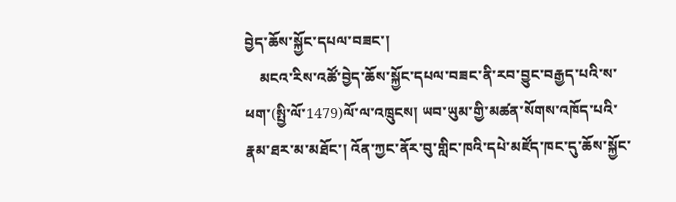བྱེད་ཆོས་སྐྱོང་དཔལ་བཟང་།
    མངའ་རིས་འཚོ་བྱེད་ཆོས་སྐྱོང་དཔལ་བཟང་ནི་རབ་བྱུང་བརྒྱད་པའི་ས་ཕག་(སྤྱི་ལོ་1479)ལོ་ལ་འཁྲུངས། ཡབ་ཡུམ་གྱི་མཚན་སོགས་འཁོད་པའི་རྣམ་ཐར་མ་མཐོང་། འོན་ཀྱང་ནོར་བུ་གླིང་ཁའི་དཔེ་མཛོད་ཁང་དུ་ཆོས་སྐྱོང་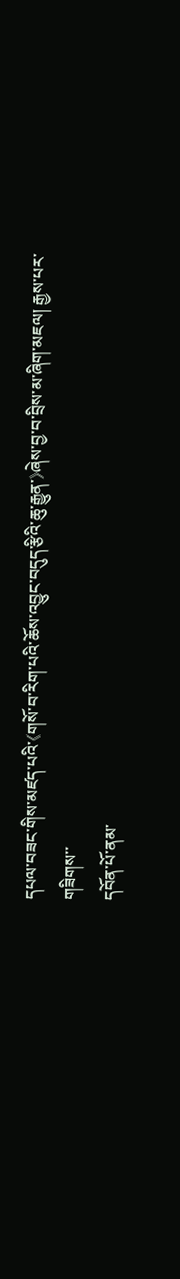དཔལ་བཟང་གིས་མཛད་པའི་《གསོ་བ་རིག་པའི་ཆོས་འབྱུང་བདུད་རྩིའི་ཆུ་རྒྱུན་》ཞེས་བྱ་བ་བྲིས་མ་ཞིག་མཇལ། རྒྱས་པར་གཟིགས་་
དབོན་པོ་ནམ་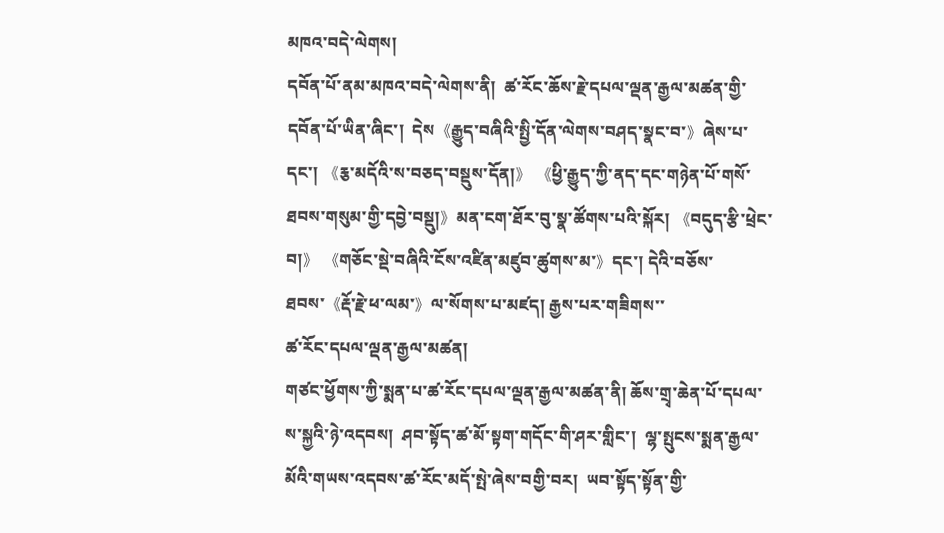མཁའ་བདེ་ལེགས།
དབོན་པོ་ནམ་མཁའ་བདེ་ལེགས་ནི།  ཚ་རོང་ཆོས་རྗེ་དཔལ་ལྡན་རྒྱལ་མཚན་གྱི་དབོན་པོ་ཡིན་ཞིང་།  དེས《རྒྱུད་བཞིའི་སྤྱི་དོན་ལེགས་བཤད་སྣང་བ་》ཞེས་པ་དང་། 《རྕ་མདོའི་ས་བཅད་བསྡུས་དོན།》 《ཕྱི་རྒྱུད་ཀྱི་ནད་དང་གཉེན་པོ་གསོ་ཐབས་གསུམ་གྱི་དབྱེ་བསྡུ།》མན་ངག་ཐོར་བུ་སྣ་ཚོགས་པའི་སྐོར། 《བདུད་རྩི་ཕྲེང་བ།》 《གཅོང་སྡེ་བཞིའི་ངོས་འཛིན་མཛུབ་ཚུགས་མ་》དང་། དེའི་བཅོས་ཐབས་《རྡོ་རྗེ་ཕ་ལམ་》ལ་སོགས་པ་མཛད། རྒྱས་པར་གཟིགས་་
ཚ་རོང་དཔལ་ལྡན་རྒྱལ་མཚན།
གཙང་ཕྱོགས་ཀྱི་སྨན་པ་ཚ་རོང་དཔལ་ལྡན་རྒྱལ་མཚན་ནི། ཆོས་གྲྭ་ཆེན་པོ་དཔལ་ས་སྐྱའི་ཉེ་འདབས།  ཤབ་སྟོད་ཚ་མོ་སྟག་གདོང་གི་ཤར་གླིང་།  ལྷ་སྤུངས་སྨན་རྒྱལ་མོའི་གཡས་འདབས་ཚ་རོང་མདོ་སྤེ་ཞེས་བགྱི་བར།  ཡབ་སྟོད་སྟོན་གྱི་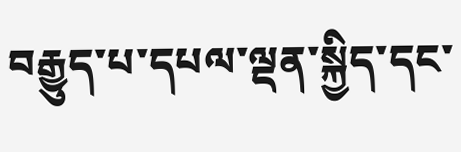བརྒྱུད་པ་དཔལ་ལྡན་སྐྱིད་དང་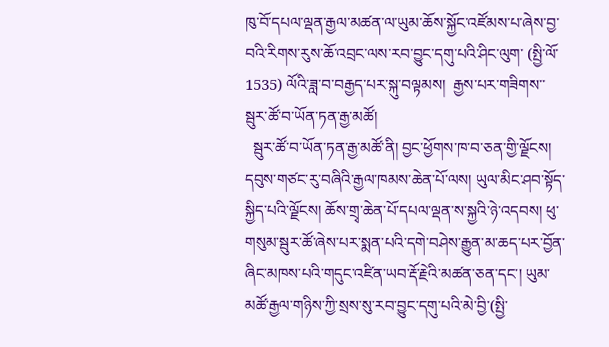ཁུ་བོ་དཔལ་ལྡན་རྒྱལ་མཚན་ལ་ཡུམ་ཆོས་སྐྱོང་འཛོམས་པ་ཞེས་བྱ་བའི་རིགས་རུས་ཆོ་འབྲང་ལས་རབ་བྱུང་དགུ་པའི་ཤིང་ལུག་ (སྤྱི་ལོ་1535) ལོའི་ཟླ་བ་བརྒྱད་པར་སྐུ་བལྟམས།  རྒྱས་པར་གཟིགས་་
སྦུར་ཚོ་བ་ཡོན་ཏན་རྒྱ་མཚོ།
  སྦུར་ཚོ་བ་ཡོན་ཏན་རྒྱ་མཚོ་ནི། བྱང་ཕྱོགས་ཁ་བ་ཅན་གྱི་ལྗོངས། དབུས་གཙང་རུ་བཞིའི་རྒྱལ་ཁམས་ཆེན་པོ་ལས། ཡུལ་མིང་ཤབ་སྟོད་སྐྱིད་པའི་ལྗོངས། ཆོས་གྲྭ་ཆེན་པོ་དཔལ་ལྡན་ས་སྐྱའི་ཉེ་འདབས། ཕུ་གསུམ་སྦུར་ཚོ་ཞེས་པར་སྨན་པའི་དགེ་བཤེས་རྒྱུན་མ་ཆད་པར་བྱོན་ཞིང་མཁས་པའི་གདུང་འཛིན་ཡབ་རྡོ་རྗེའི་མཚན་ཅན་དང་། ཡུམ་མཚོ་རྒྱལ་གཉིས་ཀྱི་སྲས་སུ་རབ་བྱུང་དགུ་པའི་མེ་བྱི་(སྤྱི་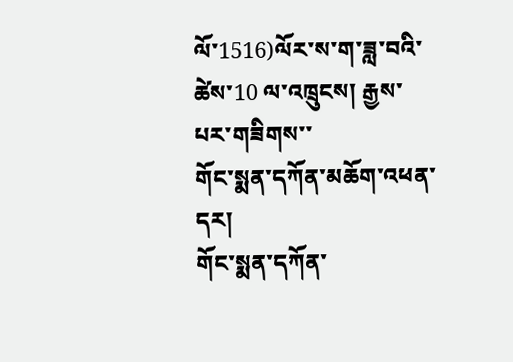ལོ་1516)ལོར་ས་ག་ཟླ་བའི་ཚེས་10 ལ་འཁྲུངས། རྒྱས་པར་གཟིགས་་
གོང་སྨན་དཀོན་མཆོག་འཕན་དར།
གོང་སྨན་དཀོན་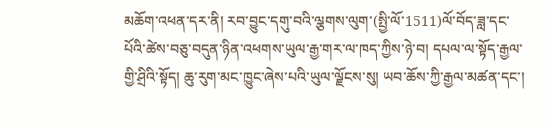མཆོག་འཕན་དར་ནི། རབ་བྱུང་དགུ་བའི་ལྕགས་ལུག་(སྤྱི་ལོ་1511)ལོ་བོད་ཟླ་དང་པོའི་ཚེས་བཅུ་བདུན་ཉིན་འཕགས་ཡུལ་རྒྱ་གར་ལ་ཁད་ཀྱིས་ཉེ་བ། དཔལ་ལ་སྟོད་རྒྱལ་གྱི་ཤྲིའི་སྟོད། ཆུ་རུག་མང་ཁྱུང་ཞེས་པའི་ཡུལ་ལྗོངས་སུ། ཡབ་ཆོས་ཀྱི་རྒྱལ་མཚན་དང་།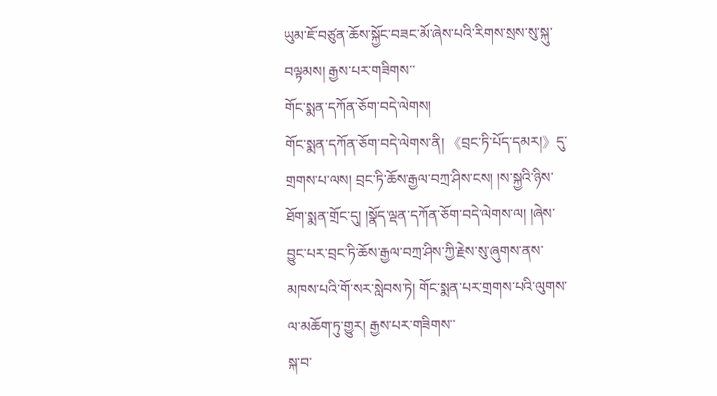ཡུམ་ཇོ་བཙུན་ཆོས་སྐྱོང་བཟང་མོ་ཞེས་པའི་རིགས་སྲས་སུ་སྐུ་བལྟམས། རྒྱས་པར་གཟིགས་་
གོང་སྨན་དཀོན་ཅོག་བདེ་ལེགས།
གོང་སྨན་དཀོན་ཅོག་བདེ་ལེགས་ནི། 《བྲང་ཏི་པོད་དམར།》དུ་གྲགས་པ་ལས། བྲང་ཏི་ཆོས་རྒྱལ་བཀྲ་ཤིས་ངས། །ས་སྐྱའི་ཉིས་ཐོག་སྨན་གྲོང་དུ། །སྣོད་ལྡན་དཀོན་ཅོག་བདེ་ལེགས་ལ། །ཞེས་བྱུང་པར་བྲང་ཏི་ཆོས་རྒྱལ་བཀྲ་ཤིས་ཀྱི་རྗེས་སུ་ཞུགས་ནས་མཁས་པའི་གོ་སར་སླེབས་ཏེ། གོང་སྨན་པར་གྲགས་པའི་ལུགས་ལ་མཆོག་ཏུ་གྱུར། རྒྱས་པར་གཟིགས་་
སྐ་བ་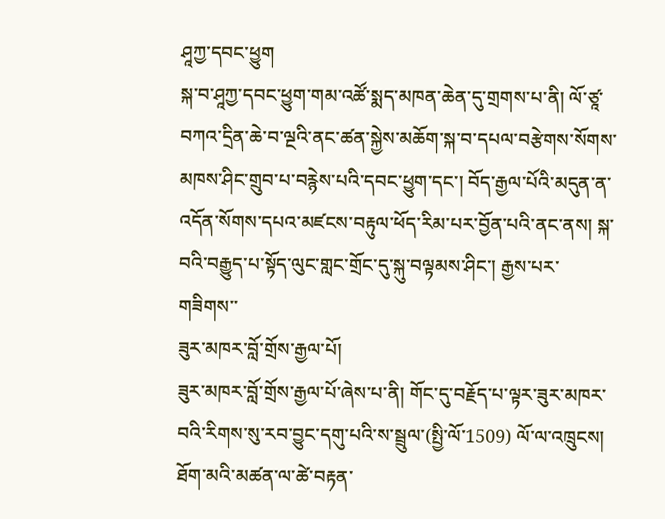ཤཱཀྱ་དབང་ཕྱུག
སྐ་བ་ཤཱཀྱ་དབང་ཕྱུག་གམ་འཚོ་སྨད་མཁན་ཆེན་དུ་གྲགས་པ་ནི། ལོ་ཙཱ་བཀའ་དྲིན་ཆེ་བ་ལྔའི་ནང་ཚན་སྐྱེས་མཆོག་སྐ་བ་དཔལ་བརྩེགས་སོགས་མཁས་ཤིང་གྲུབ་པ་བརྙེས་པའི་དབང་ཕྱུག་དང་། བོད་རྒྱལ་པོའི་མདུན་ན་འདོན་སོགས་དཔའ་མཛངས་བརྟུལ་ཕོད་རིམ་པར་བྱོན་པའི་ནང་ནས། སྐ་བའི་བརྒྱུད་པ་སྟོད་ལུང་གླང་གྲོང་དུ་སྐུ་བལྟམས་ཤིང་། རྒྱས་པར་གཟིགས་་
ཟུར་མཁར་བློ་གྲོས་རྒྱལ་པོ།
ཟུར་མཁར་བློ་གྲོས་རྒྱལ་པོ་ཞེས་པ་ནི། གོང་དུ་བརྗོད་པ་ལྟར་ཟུར་མཁར་བའི་རིགས་སུ་རབ་བྱུང་དགུ་པའི་ས་སྦྲུལ་(སྤྱི་ལོ་1509) ལོ་ལ་འཁྲུངས། ཐོག་མའི་མཚན་ལ་ཚེ་བརྟན་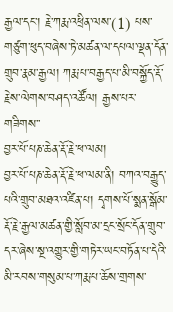རྒྱལ་དང་། རྗེ་ཀརྨ་འཕྲིན་ལས་(1) པས་གཙུག་ཕུད་བཞེས་ཏེ་མཚན་ལ་དཔལ་ལྡན་དོན་གྲུབ་རྣམ་རྒྱལ། ཀརྨ་པ་བརྒྱད་པ་མི་བསྐྱོད་རྡོ་རྗེས་ལེགས་བཤད་འཚོལ། རྒྱས་པར་གཟིགས་་
བྱར་པོ་པཎ་ཆེན་རྡོ་རྗེ་ཕ་ལམ།
བྱར་པོ་པཎ་ཆེན་རྡོ་རྗེ་ཕ་ལམ་ནི། བཀའ་བརྒྱུད་པའི་གྲུབ་མཐའ་འཛིན་པ། དྭགས་པོ་སྨན་སྒོམ་རྡོ་རྗེ་རྒྱལ་མཚན་གྱི་སློབ་མ་དྲང་སྲོང་དོན་གྲུབ་དར་ཞེས་སྔ་འགྱུར་གྱི་གཏེར་ཡང་བཏོན་པ་དེའི་མི་རབས་གསུམ་པ་ཀརྨ་པ་ཆོས་གྲགས་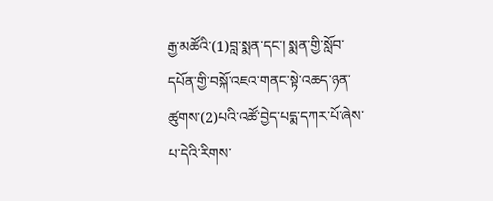རྒྱ་མཚོའི་(1)བླ་སྨན་དང་། སྨན་གྱི་སློབ་དཔོན་གྱི་བསྐོ་འཇའ་གནང་སྟེ་འཆད་ཉན་ཚུགས་(2)པའི་འཚོ་བྱེད་པདྨ་དཀར་པོ་ཞེས་པ་དེའི་རིགས་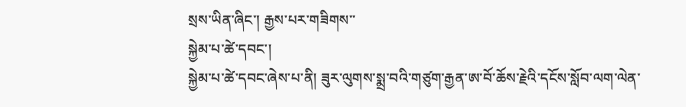སྲས་ཡིན་ཞིང་། རྒྱས་པར་གཟིགས་་
སྐྱེམ་པ་ཚེ་དབང་།
སྐྱེམ་པ་ཚེ་དབང་ཞེས་པ་ནི། ཟུར་ལུགས་སྨྲ་བའི་གཙུག་རྒྱན་ཨ་བོ་ཆོས་རྗེའི་དངོས་སློབ་ལག་ལེན་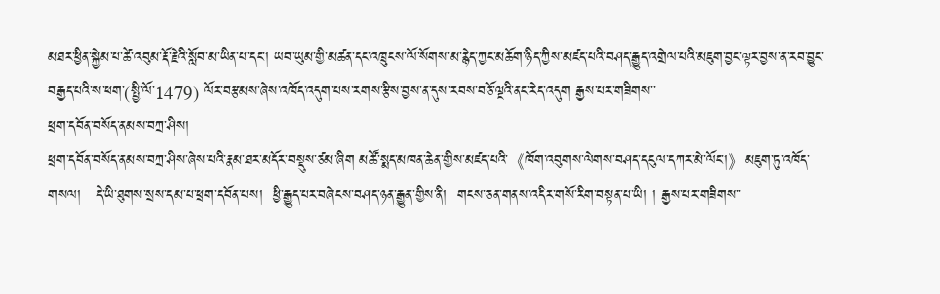མཐར་ཕྱིན་སྐྱེམ་པ་ཚེ་འབུམ་རྡོ་རྗེའི་སློབ་མ་ཡིན་པ་དང་། ཡབ་ཡུམ་གྱི་མཚན་དང་འཁྲུངས་ལོ་སོགས་མ་རྙེད་ཀྱང་མཆོག་ཉིད་ཀྱིས་མཛད་པའི་བཤད་རྒྱུད་འགྲེལ་པའི་མཇུག་བྱང་ལྟར་བྱས་ན་རབ་བྱུང་བརྒྱད་པའི་ས་ཕག་(སྤྱི་ལོ་1479) ལོར་བརྩམས་ཞེས་འཁོད་འདུག་པས་རགས་རྩིས་བྱས་ན་དུས་རབས་བཅོ་ལྔའི་ནང་རེད་འདུག རྒྱས་པར་གཟིགས་་
ཕྲག་དབོན་བསོད་ནམས་བཀྲ་ཤིས།
ཕྲག་དབོན་བསོད་ནམས་བཀྲ་ཤིས་ཞེས་པའི་རྣམ་ཐར་མདོར་བསྡུས་ཙམ་ཞིག མཚོ་སྨད་མཁན་ཆེན་གྱིས་མཛད་པའི་《ཁོག་འབུགས་ལེགས་བཤད་དངུལ་དཀར་མེ་ལོང་།》མཇུག་ཏུ་འཁོད་གསལ།   དེ་ཡི་ཐུགས་སྲས་དམ་པ་ཕྲག་དབོན་པས།  ཕྱི་རྒྱུད་པར་བཞེངས་བཤད་ཉན་རྒྱུན་གྱིས་ནི།  གངས་ཅན་གནས་འདིར་གསོ་རིག་བསྟན་པ་ཡི། ། རྒྱས་པར་གཟིགས་་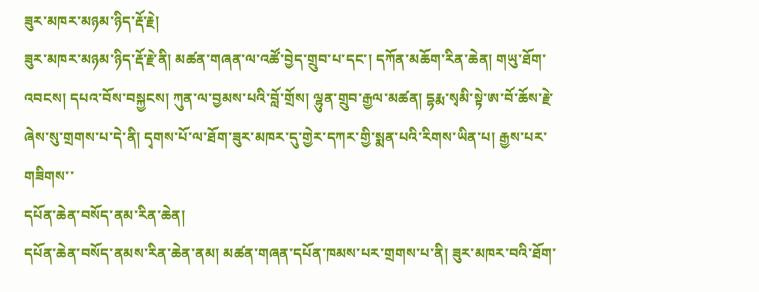ཟུར་མཁར་མཉམ་ཉིད་རྡོ་རྗེ།
ཟུར་མཁར་མཉམ་ཉིད་རྡོ་རྗེ་ནི། མཚན་གཞན་ལ་འཚོ་བྱེད་གྲུབ་པ་དང་། དཀོན་མཆོག་རིན་ཆེན། གཡུ་ཐོག་འབངས། དཔའ་བོས་བསྐྱངས། ཀུན་ལ་བྱམས་པའི་བློ་གྲོས། ལྷུན་གྲུབ་རྒྱལ་མཚན། དྷརྨ་སྭམི་སྟེ་ཨ་བོ་ཆོས་རྗེ་ཞེས་སུ་གྲགས་པ་དེ་ནི། དྭགས་པོ་ལ་ཐོག་ཟུར་མཁར་དུ་གྱེར་དཀར་གྱི་སྨན་པའི་རིགས་ཡིན་པ། རྒྱས་པར་གཟིགས་་
དཔོན་ཆེན་བསོད་ནམ་རིན་ཆེན།
དཔོན་ཆེན་བསོད་ནམས་རིན་ཆེན་ནམ། མཚན་གཞན་དཔོན་ཁམས་པར་གྲགས་པ་ནི། ཟུར་མཁར་བའི་ཐོག་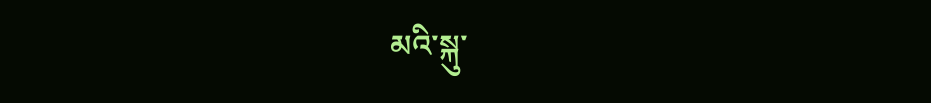མའི་སྐུ་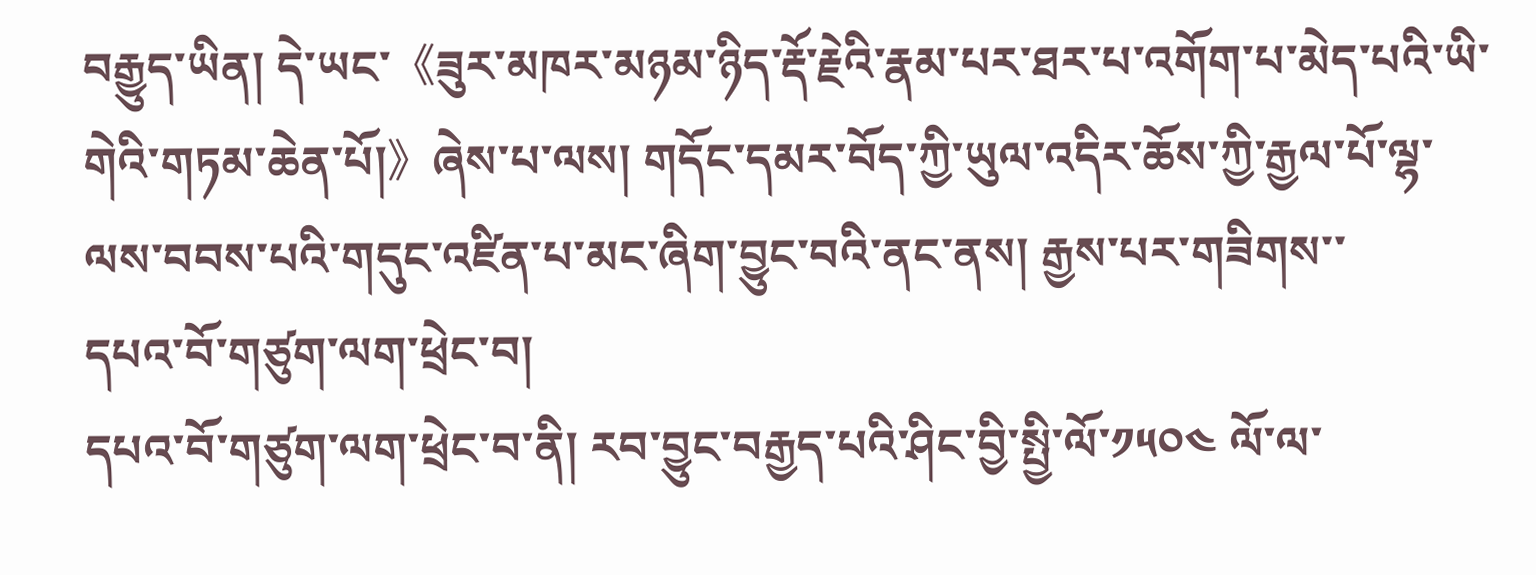བརྒྱུད་ཡིན། དེ་ཡང་《ཟུར་མཁར་མཉམ་ཉིད་རྡོ་རྗེའི་རྣམ་པར་ཐར་པ་འགོག་པ་མེད་པའི་ཡི་གེའི་གཏམ་ཆེན་པོ།》ཞེས་པ་ལས། གདོང་དམར་བོད་ཀྱི་ཡུལ་འདིར་ཆོས་ཀྱི་རྒྱལ་པོ་ལྷ་ལས་བབས་པའི་གདུང་འཛིན་པ་མང་ཞིག་བྱུང་བའི་ནང་ནས། རྒྱས་པར་གཟིགས་་
དཔའ་བོ་གཙུག་ལག་ཕྲེང་བ།
དཔའ་བོ་གཙུག་ལག་ཕྲེང་བ་ནི། རབ་བྱུང་བརྒྱད་པའི་ཤིང་བྱི་སྤྱི་ལོ་༡༥༠༤ ལོ་ལ་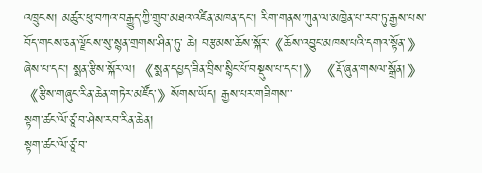འཁྲུངས། མཚུར་ཕུ་བཀའ་བརྒྱུད་ཀྱི་གྲུབ་མཐའ་འཛིན་མཁན་དང་། རིག་གནས་ཀུན་ལ་མཁྱེན་པ་རབ་ཏུ་རྒྱས་པས་བོད་གངས་ཅན་ལྗོངས་སུ་སྙན་གྲགས་ཤིན་ཏུ་ ཆེ། བརྩམས་ཆོས་སྐོར་《ཆོས་འབྱུང་མཁས་པའི་དགའ་སྟོན་》ཞེས་པ་དང་། སྨན་རྩིས་སྐོར་ལ། 《སྨན་དཔྱད་ཟིན་བྲིས་སྙིང་པོ་བསྡུས་པ་དང་།》 《རྡོ་ཞུན་གསལ་སྒྲོན།》 《རྩིས་གཞུང་རིན་ཆེན་གཏེར་མཛོད་》སོགས་ཡོད། རྒྱས་པར་གཟིགས་་
སྟག་ཚང་ལོ་ཙཱ་བ་ཤེས་རབ་རིན་ཆེན།
སྟག་ཚང་ལོ་ཙཱ་བ་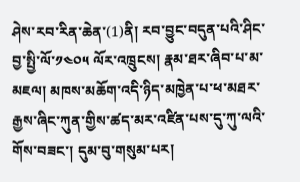ཤེས་རབ་རིན་ཆེན་(1)ནི། རབ་བྱུང་བདུན་པའི་ཤིང་བྱ་སྤྱི་ལོ་༡༤༠༥ ལོར་འཁྲུངས། རྣམ་ཐར་ཞིབ་པ་མ་མཇལ། མཁས་མཆོག་འདི་ཉིད་མཁྱེན་པ་ཕ་མཐར་རྒྱས་ཞིང་ཀུན་གྱིས་ཚད་མར་འཛིན་པས་དུ་ཀུ་ལའི་གོས་བཟང་། དུམ་བུ་གསུམ་པར།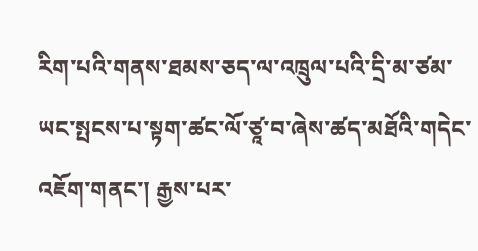རིག་པའི་གནས་ཐམས་ཅད་ལ་འཁྲུལ་པའི་དྲི་མ་ཙམ་ཡང་སྤངས་པ་སྟག་ཚང་ལོ་ཙཱ་བ་ཞེས་ཚད་མཐོའི་གདེང་འཇོག་གནང་། རྒྱས་པར་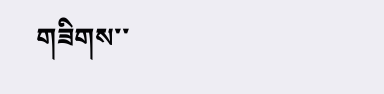གཟིགས་་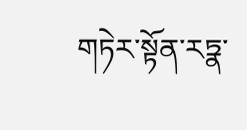གཏེར་སྟོན་རཏྣ་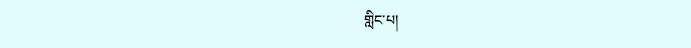གླིང་པ།